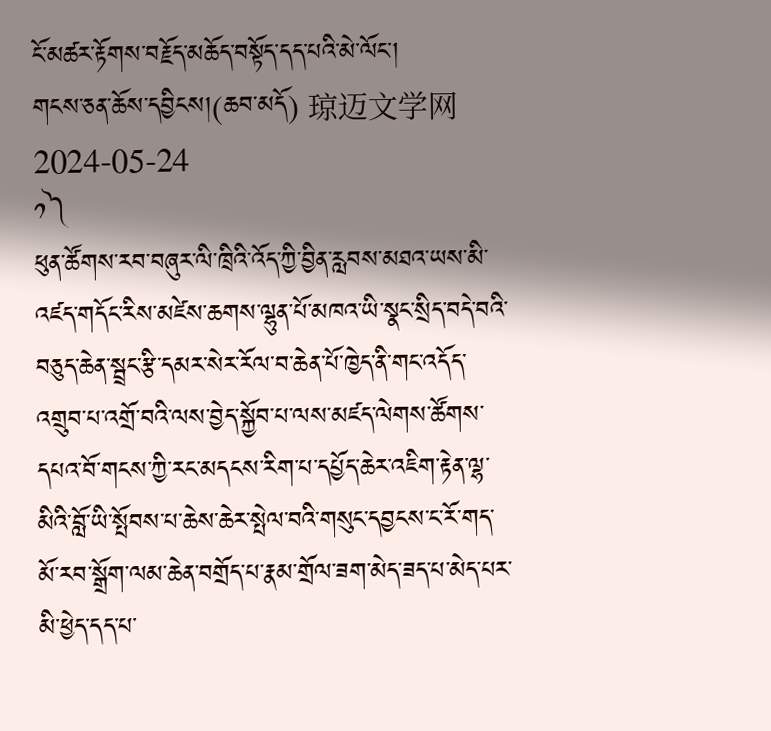ངོ་མཚར་རྟོགས་བརྗོད་མཆོད་བསྟོད་དད་པའི་མེ་ལོང་།
གངས་ཅན་ཆོས་དབྱིངས།(ཆབ་མདོ) 琼迈文学网 2024-05-24
༡༽
ཕུན་ཚོགས་རབ་བཞུར་ལི་ཁྲིའི་འོད་ཀྱི་བྱིན་རླབས་མཐའ་ཡས་མི་འཛད་གདོང་རིས་མཛེས་ཆགས་ལྷུན་པོ་མཁའ་ཡི་སྣང་སྲིད་བདེ་བའི་བཅུད་ཆེན་སྦྲང་རྩི་དམར་སེར་རོལ་བ་ཆེན་པོ་ཁྱེད་ནི་གང་འདོད་འགྲུབ་པ་འགྲོ་བའི་ལས་བྱེད་སྐྱོབ་པ་ལས་མཛད་ལེགས་ཚོགས་དཔའ་བོ་གངས་ཀྱི་རང་མདངས་རིག་པ་དཔྱོད་ཆེར་འཇིག་རྟེན་ལྷ་མིའི་བློ་ཡི་སྤོབས་པ་ཆེས་ཆེར་སྤེལ་བའི་གསུང་དབྱངས་ང་རོ་གད་མོ་རབ་སྒྲོག་ལམ་ཆེན་བགྲོད་པ་རྣམ་གྲོལ་ཟག་མེད་ཟད་པ་མེད་པར་མི་ཕྱེད་དད་པ་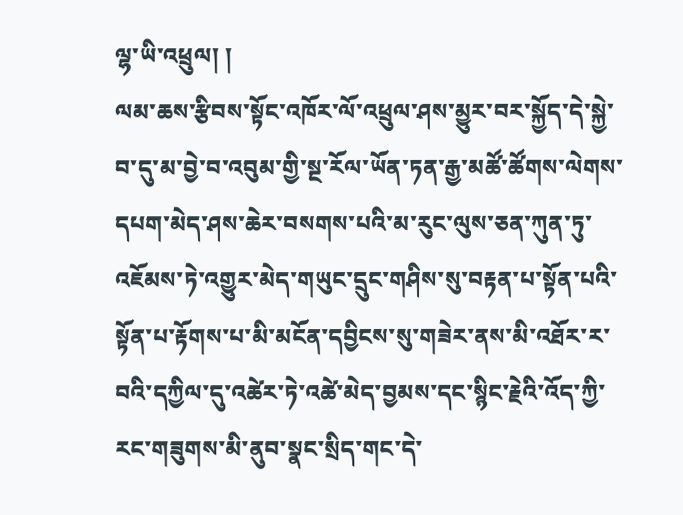ལྷ་ཡི་འཕྲུལ། །
ལམ་ཆས་རྩིབས་སྟོང་འཁོར་ལོ་འཕྲུལ་ཤས་མྱུར་བར་སྐྱོད་དེ་སྐྱེ་བ་དུ་མ་བྱེ་བ་འབུམ་གྱི་སྔ་རོལ་ཡོན་ཏན་རྒྱ་མཚོ་ཚོགས་ལེགས་དཔག་མེད་ཤས་ཆེར་བསགས་པའི་མ་རུང་ལུས་ཅན་ཀུན་ཏུ་འཇོམས་ཏེ་འགྱུར་མེད་གཡུང་དྲུང་གཤིས་སུ་བརྟན་པ་སྟོན་པའི་སྟོན་པ་རྟོགས་པ་མི་མངོན་དབྱིངས་སུ་གཟེར་ནས་མི་འཐོར་ར་བའི་དཀྱིལ་དུ་འཚེར་ཏེ་འཚེ་མེད་བྱམས་དང་སྙིང་རྗེའི་འོད་ཀྱི་རང་གཟུགས་མི་ནུབ་སྣང་སྲིད་གང་དེ་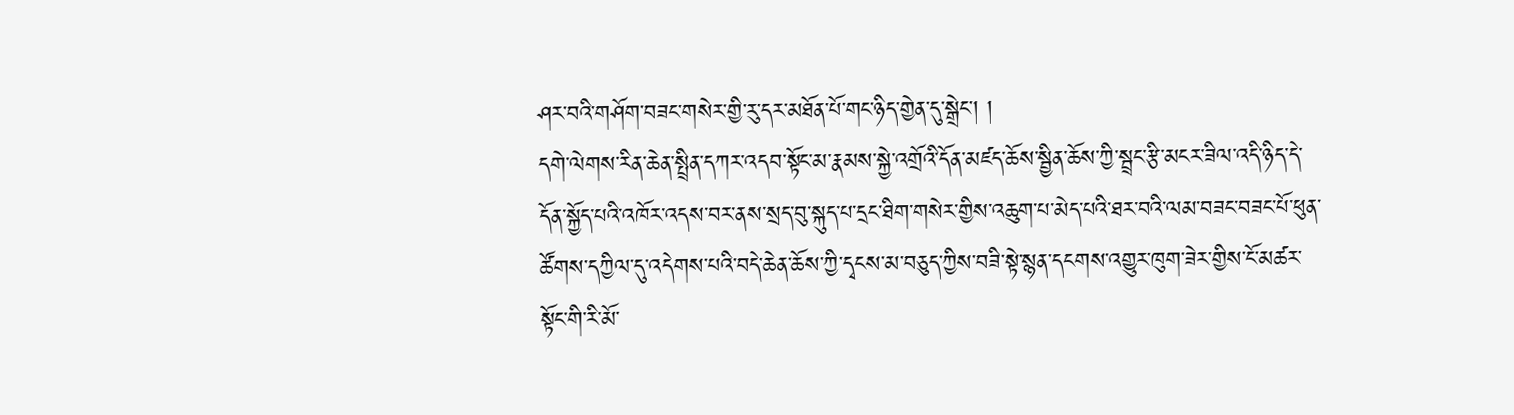ཤར་བའི་གཤོག་བཟང་གསེར་གྱི་རུ་དར་མཐོན་པོ་གང་ཉིད་གྱེན་དུ་སྒྲེང་། །
དགེ་ལེགས་རིན་ཆེན་སྤྲིན་དཀར་འདབ་སྟོང་མ་རྣམས་སྐྱེ་འགྲོའི་དོན་མཛད་ཆོས་སྦྱིན་ཆོས་ཀྱི་སྦྲང་རྩི་མངར་ཟིལ་འདི་ཉིད་དེ་དོན་སྐྱོད་པའི་འཁོར་འདས་བར་ནས་སྲད་བུ་སྐུད་པ་དྲང་ཐིག་གསེར་གྱིས་འཆུག་པ་མེད་པའི་ཐར་བའི་ལམ་བཟང་བཟང་པོ་ཕུན་ཚོགས་དཀྱིལ་དུ་འདེགས་པའི་བདེ་ཆེན་ཆོས་ཀྱི་དྭངས་མ་བཅུད་ཀྱིས་བཟི་སྟེ་སྙན་དངགས་འགྱུར་ཁུག་ཟེར་གྱིས་ངོ་མཚར་སྟོང་གི་རི་མོ་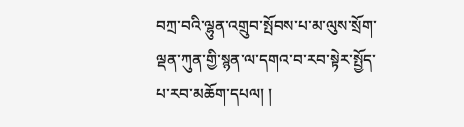བཀྲ་བའི་ལྷུན་འགྲུབ་སྤོབས་པ་མ་ལུས་སྲོག་ལྡན་ཀུན་གྱི་སྙན་ལ་དགའ་བ་རབ་སྟེར་སྤྱོད་པ་རབ་མཆོག་དཔལ། །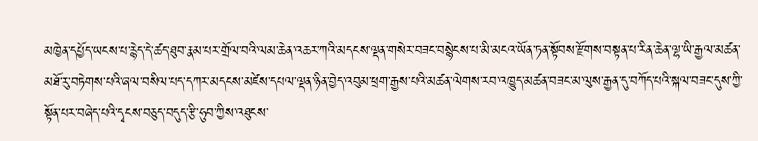མཁྱེན་དཔྱོད་ཡངས་པ་རྙེད་དེ་ཚད་ཐུབ་རྣམ་པར་གྲོལ་བའི་ལམ་ཆེན་འཆར་ཀའི་མདངས་ལྡན་གསེར་བཟང་བསྙེངས་པ་མི་མངའ་ཡོན་ཏན་སྟོབས་རྫོགས་བསྟན་པ་རིན་ཆེན་ལྷ་ཡི་རྒྱལ་མཚན་མཐོ་རུ་བཏེགས་པའི་ཞལ་བསིལ་པད་དཀར་མདངས་མཛེས་དཔལ་ལྡན་ཉིན་བྱེད་འབུམ་ཕྲག་རྒྱས་པའི་མཚན་ལེགས་རབ་འཁྱུད་མཚན་བཟང་མ་ལུས་རྒྱན་དུ་བཀོད་པའི་སྐལ་བཟང་དུས་ཀྱི་སྟོན་པར་བཞེད་པའི་དྭངས་བཅུད་བདུད་རྩི་ཧུབ་ཀྱིས་འཐུངས་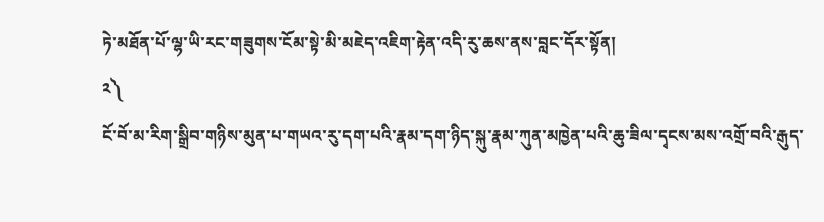ཏེ་མཐོན་པོ་ལྷ་ཡི་རང་གཟུགས་ངོམ་སྟེ་མི་མཇེད་འཇིག་རྟེན་འདི་རུ་ཆས་ནས་བླང་དོར་སྟོན།
༢༽
ངོ་བོ་མ་རིག་སྒྲིབ་གཉིས་མུན་པ་གཡའ་རུ་དག་པའི་རྣམ་དག་ཉིད་སྐུ་རྣམ་ཀུན་མཁྱེན་པའི་ཆུ་ཟིལ་དྭངས་མས་འགྲོ་བའི་རྒུད་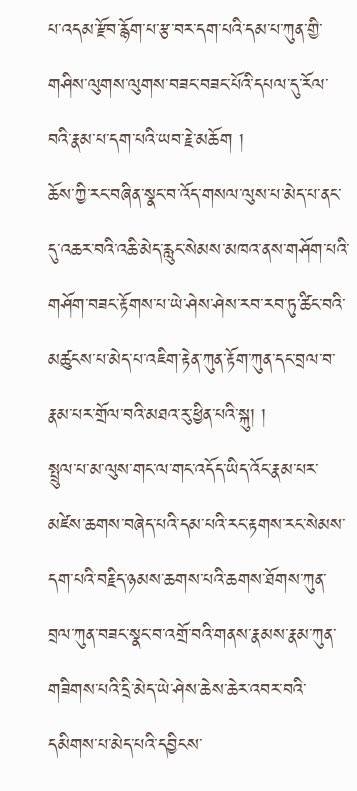པ་འདམ་རྫོབ་རྙོག་པ་རྩ་བར་དག་པའི་དམ་པ་ཀུན་གྱི་གཤིས་ལུགས་ལུགས་བཟང་བཟང་པོའི་དཔལ་དུ་རོལ་བའི་རྣམ་པ་དག་པའི་ཡབ་རྗེ་མཆོག །
ཆོས་ཀྱི་རང་བཞིན་སྣང་བ་འོད་གསལ་ལུས་པ་མེད་པ་ནང་དུ་འཆར་བའི་འཆི་མེད་རླུང་སེམས་མཁའ་ནས་གཤོག་པའི་གཤོག་བཟང་རྟོགས་པ་ཡེ་ཤེས་ཤེས་རབ་རབ་ཏུ་ཚིང་བའི་མཚུངས་པ་མེད་པ་འཇིག་རྟེན་ཀུན་རྟོག་ཀུན་དང་བྲལ་བ་རྣམ་པར་གྲོལ་བའི་མཐའ་རུ་ཕྱིན་པའི་སྐུ། །
སྤྲུལ་པ་མ་ལུས་གང་ལ་གང་འདོད་ཡིད་འོང་རྣམ་པར་མཛེས་ཆགས་བཞེད་པའི་དམ་པའི་རང་རྟགས་རང་སེམས་དག་པའི་བརྗིད་ཉམས་ཆགས་པའི་ཆགས་ཐོགས་ཀུན་བྲལ་ཀུན་བཟང་སྣང་བ་འགྲོ་བའི་གནས་རྣམས་རྣམ་ཀུན་གཟིགས་པའི་དྲི་མེད་ཡེ་ཤེས་ཆེས་ཆེར་འབར་བའི་དམིགས་པ་མེད་པའི་དབྱིངས་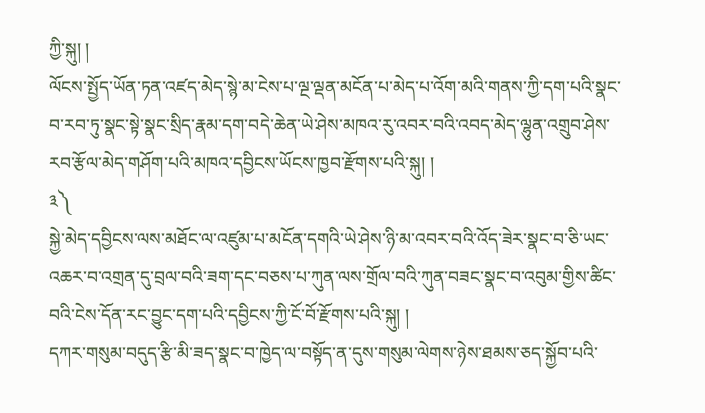ཀྱི་སྐུ། །
ལོངས་སྤྱོད་ཡོན་ཏན་འཛད་མེད་སྙེ་མ་ངེས་པ་ལྔ་ལྡན་མངོན་པ་མེད་པ་འོག་མའི་གནས་ཀྱི་དག་པའི་སྣང་བ་རབ་ཏུ་སྣང་སྟེ་སྣང་སྲིད་རྣམ་དག་བདེ་ཆེན་ཡེ་ཤེས་མཁའ་རུ་འབར་བའི་འབད་མེད་ལྷུན་འགྲུབ་ཤེས་རབ་རྩོལ་མེད་གཤོག་པའི་མཁའ་དབྱིངས་ཡོངས་ཁྱབ་རྫོགས་པའི་སྐུ། །
༣༽
སྐྱེ་མེད་དབྱིངས་ལས་མཐོང་ལ་འཛུམ་པ་མངོན་དགའི་ཡེ་ཤེས་ཉི་མ་འབར་བའི་འོད་ཟེར་སྣང་བ་ཅི་ཡང་འཆར་བ་འགྲན་དུ་བྲལ་བའི་ཟག་དང་བཅས་པ་ཀུན་ལས་གྲོལ་བའི་ཀུན་བཟང་སྣང་བ་འབུམ་གྱིས་ཚིང་བའི་ངེས་དོན་རང་བྱུང་དག་པའི་དབྱིངས་ཀྱི་ངོ་བོ་རྫོགས་པའི་སྐུ། །
དཀར་གསུམ་བདུད་རྩི་མི་ཟད་སྣང་བ་ཁྱེད་ལ་བསྟོད་ན་དུས་གསུམ་ལེགས་ཉེས་ཐམས་ཅད་སྐྱོབ་པའི་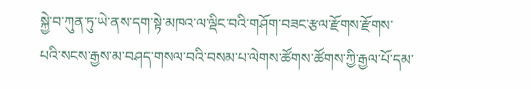སྐྱེ་བ་ཀུན་ཏུ་ཡེ་ནས་དག་སྟེ་མཁའ་ལ་ལྡིང་བའི་གཤོག་བཟང་རྩལ་རྫོགས་རྫོགས་པའི་སངས་རྒྱས་མ་བཤད་གསལ་བའི་བསམ་པ་ལེགས་ཚོགས་ཚོགས་ཀྱི་རྒྱལ་པོ་དམ་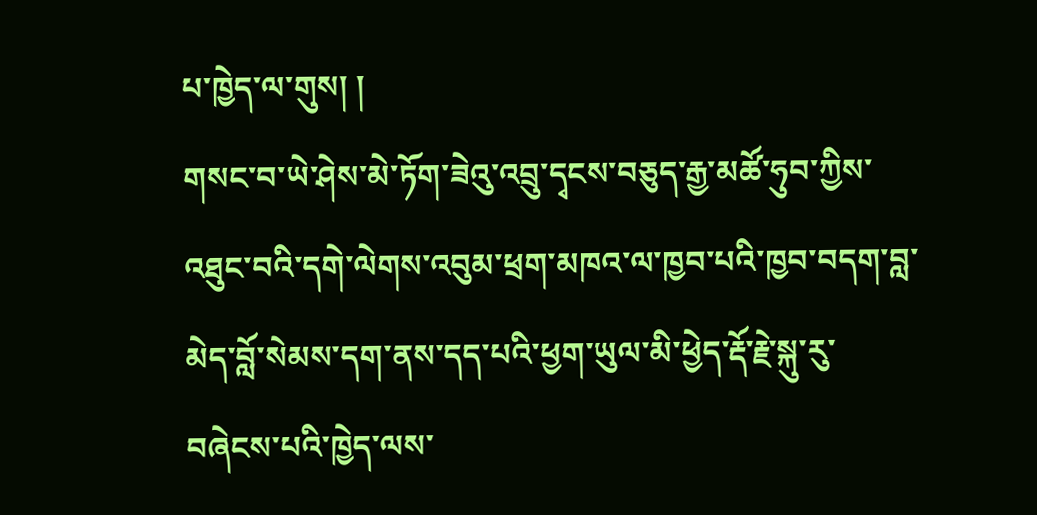པ་ཁྱེད་ལ་གུས། །
གསང་བ་ཡེ་ཤེས་མེ་ཏོག་ཟེའུ་འབྲུ་དྭངས་བཅུད་རྒྱ་མཚོ་ཧུབ་ཀྱིས་འཐུང་བའི་དགེ་ལེགས་འབུམ་ཕྲག་མཁའ་ལ་ཁྱབ་པའི་ཁྱབ་བདག་བླ་མེད་བློ་སེམས་དག་ནས་དད་པའི་ཕྱག་ཡུལ་མི་ཕྱེད་རྡོ་རྗེ་སྐུ་རུ་བཞེངས་པའི་ཁྱེད་ལས་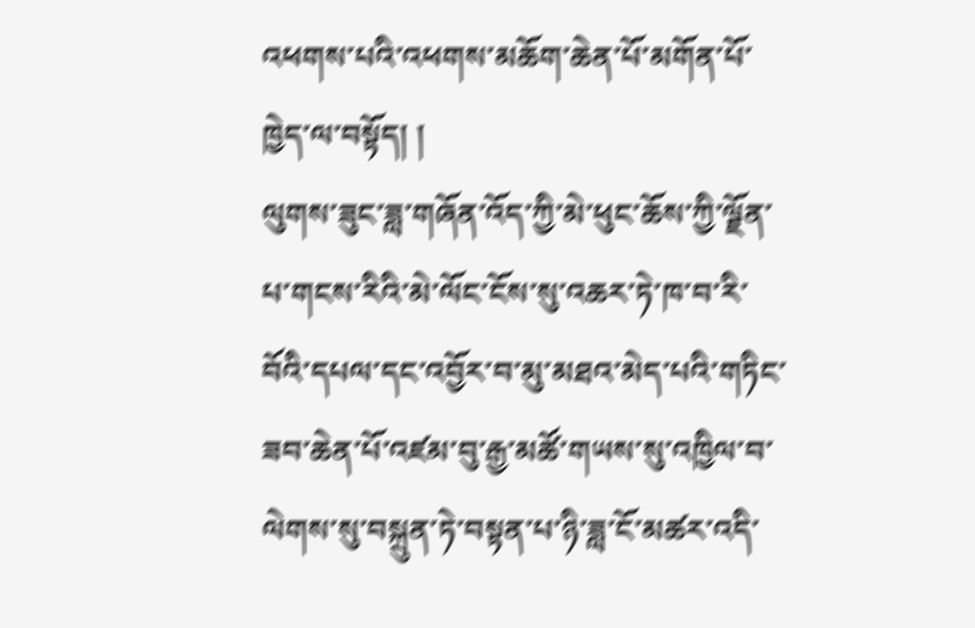འཕགས་པའི་འཕགས་མཆོག་ཆེན་པོ་མགོན་པོ་ཁྱེད་ལ་བསྟོད། །
ལུགས་ཟུང་ཟླ་གཞོན་འོད་ཀྱི་མེ་ཕུང་ཆོས་ཀྱི་ལྗོན་པ་གངས་རིའི་མེ་ལོང་ངོས་སུ་འཆར་ཏེ་ཁ་བ་རི་བོའི་དཔལ་དང་འབྱོར་བ་མུ་མཐའ་མེད་པའི་གཏིང་ཟབ་ཆེན་པོ་འཛམ་བུ་རྒྱ་མཚོ་གཡས་སུ་འཁྱིལ་བ་ལེགས་སུ་བསྐྲུན་ཏེ་བསྟན་པ་ཉི་ཟླ་ངོ་མཚར་འདི་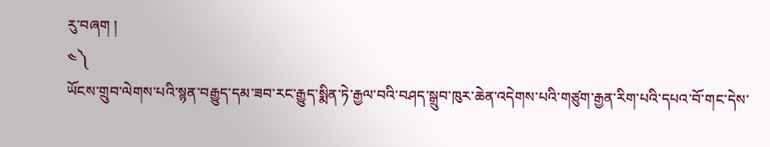རུ་བཞག །
༤༽
ཡོངས་གྲུབ་ལེགས་པའི་སྙན་བརྒྱུད་དམ་ཟབ་རང་རྒྱུད་སྨིན་ཏེ་རྒྱལ་བའི་བཤད་སྒྲུབ་ཁུར་ཆེན་འདེགས་པའི་གཙུག་རྒྱན་རིག་པའི་དཔའ་བོ་གང་དེས་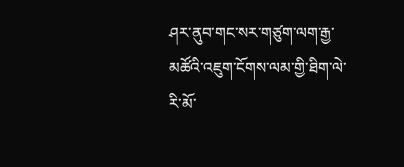ཤར་ནུབ་གང་སར་གཙུག་ལག་རྒྱ་མཚོའི་འཇུག་ངོགས་ལམ་གྱི་ཐིག་ལེ་རི་མོ་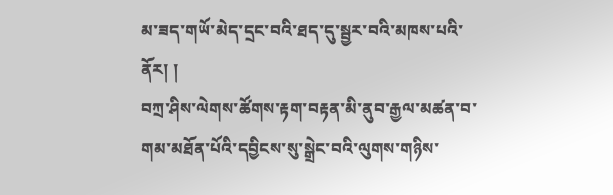མ་ཟད་གཡོ་མེད་དྲང་བའི་ཐད་དུ་སྦྱར་བའི་མཁས་པའི་ནོར། །
བཀྲ་ཤིས་ལེགས་ཚོགས་རྟག་བརྟན་མི་ནུབ་རྒྱལ་མཚན་བ་གམ་མཐོན་པོའི་དབྱིངས་སུ་སྒྲེང་བའི་ལུགས་གཉིས་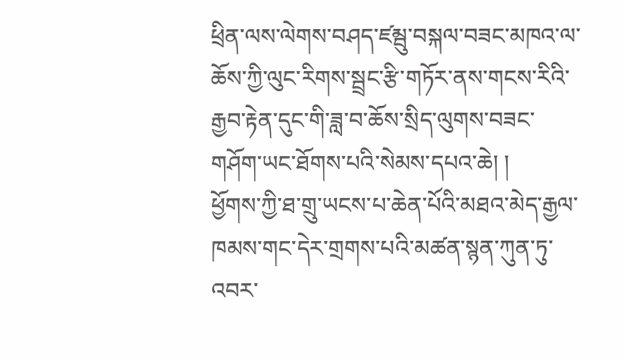ཕྲིན་ལས་ལེགས་བཤད་ཛམྦུ་བསྐལ་བཟང་མཁའ་ལ་ཆོས་ཀྱི་ལུང་རིགས་སྦྲང་རྩི་གཏོར་ནས་གངས་རིའི་རྒྱབ་རྟེན་དུང་གི་ཟླ་བ་ཆོས་སྲིད་ལུགས་བཟང་གཤོག་ཡང་ཐོགས་པའི་སེམས་དཔའ་ཆེ། །
ཕྱོགས་ཀྱི་ཐ་གྲུ་ཡངས་པ་ཆེན་པོའི་མཐའ་མེད་རྒྱལ་ཁམས་གང་དེར་གྲགས་པའི་མཚན་སྙན་ཀུན་ཏུ་འབར་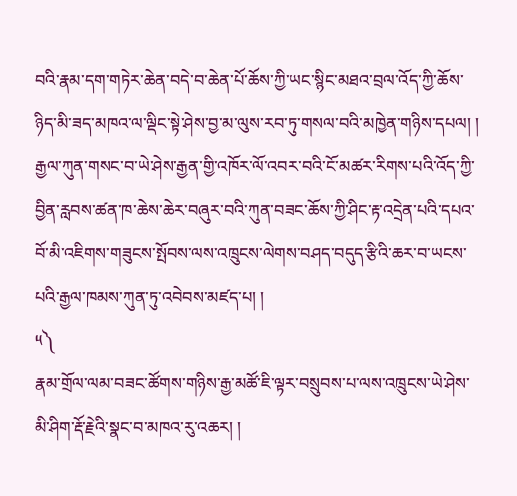བའི་རྣམ་དག་གཏེར་ཆེན་བདེ་བ་ཆེན་པོ་ཆོས་ཀྱི་ཡང་སྙིང་མཐའ་བྲལ་འོད་ཀྱི་ཆོས་ཉིད་མི་ཟད་མཁའ་ལ་ལྡིང་སྟེ་ཤེས་བྱ་མ་ལུས་རབ་ཏུ་གསལ་བའི་མཁྱེན་གཉིས་དཔལ། །
རྒྱལ་ཀུན་གསང་བ་ཡེ་ཤེས་རྒྱན་གྱི་འཁོར་ལོ་འབར་བའི་ངོ་མཚར་རིགས་པའི་འོད་ཀྱི་བྱིན་རླབས་ཚན་ཁ་ཆེས་ཆེར་བཞུར་བའི་ཀུན་བཟང་ཆོས་ཀྱི་ཤིང་རྟ་འདྲེན་པའི་དཔའ་བོ་མི་འཇིགས་གཟུངས་སྤོབས་ལས་འཁྲུངས་ལེགས་བཤད་བདུད་རྩིའི་ཆར་བ་ཡངས་པའི་རྒྱལ་ཁམས་ཀུན་ཏུ་འབེབས་མཛད་པ། །
༥༽
རྣམ་གྲོལ་ལམ་བཟང་ཚོགས་གཉིས་རྒྱ་མཚོ་ཇི་ལྟར་བསྲུབས་པ་ལས་འཁྲུངས་ཡེ་ཤེས་མི་ཤིག་རྡོ་རྗེའི་སྣང་བ་མཁའ་རུ་འཆར། །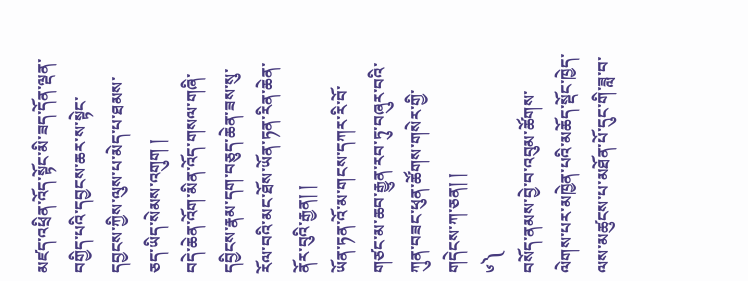མཛད་འཕྲིན་འོད་སྟོང་མི་ཟད་དོན་ལྡན་བགྱིད་པའི་དབྱངས་ཆར་ས་སྟེང་དབྱངས་ཀྱིས་ལུས་པ་མེད་པ་ཐམས་ཅད་ཡིད་སེམས་འགུག །
བདེ་ཆེན་འོག་མིན་འོད་གསལ་གཞི་དབྱིངས་རྣམ་དག་བཅུད་ཆེན་ཟས་སུ་རོལ་བའི་མང་ཐོས་ཡོན་ཏན་རིན་ཆེན་ནོར་བུའི་རྒྱན། །
ཡོན་ཏན་འོ་མ་གངས་དཀར་རི་བོ་གཙང་མ་ཆབ་རྒྱུན་རབ་ཏུ་བཞུར་བའི་ཀུན་བཟང་ཕུན་ཚོགས་གསེར་གྱི་གདེངས་ཀ་ཅན། །
༦༽
བསོད་ནམས་བྱེ་བ་འབུམ་ཚོགས་ལེགས་པར་མཁྱེན་པའི་མཆོད་སྡོང་ཁྱེད་ལས་མཚུངས་པ་མཐོན་པོ་དུང་གི་ཟླ་བ་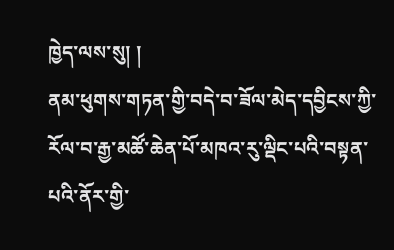ཁྱེད་ལས་སུ། །
ནམ་ཕུགས་གཏན་གྱི་བདེ་བ་ཟོལ་མེད་དབྱིངས་ཀྱི་རོལ་བ་རྒྱ་མཚོ་ཆེན་པོ་མཁའ་རུ་ལྡིང་པའི་བསྟན་པའི་ནོར་གྱི་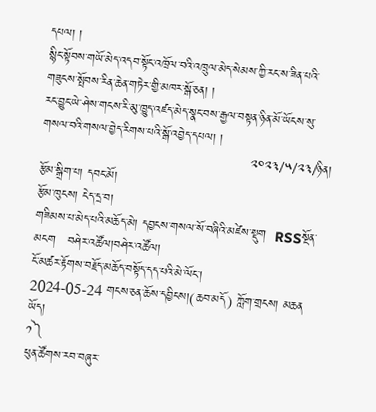དཔལ། །
སྙིང་སྟོབས་གཡོ་མེད་འདབ་སྟོང་འཁྲོལ་བའི་འཁྲུལ་མེད་སེམས་ཀྱི་རང་ས་ཟིན་པའི་གཟུངས་སྤོབས་རིན་ཆེན་གཏེར་གྱི་མཁར་སྒོ་ཅན། །
རང་བྱུང་ཡེ་ཤེས་གངས་རི་མུ་ཁྱུད་འཛད་མེད་སྣང་བས་རྒྱལ་བསྟན་ཉིན་མོ་ཡོངས་སུ་གསལ་བའི་གསལ་བྱེད་རིགས་པའི་སྒོ་འབྱེད་དཔལ། །
                                                   ༢༠༢༣/༥/༢༣/ཉིན།
རྩོམ་སྒྲིག་པ། དབང་མོ།
རྩོམ་ཁུངས། ངེད་དྲ་བ།
གཟིམས་པ་མེད་པའི་མཆོད་མེ། དབྱངས་གསལ་སོ་བཞིའི་མཛེས་སྡུག  RSSསྔོན་མངག   བཤེར་འཚོལ།བཤེར་འཚོལ།
ངོ་མཚར་རྟོགས་བརྗོད་མཆོད་བསྟོད་དད་པའི་མེ་ལོང་།
2024-05-24 གངས་ཅན་ཆོས་དབྱིངས།(ཆབ་མདོ) ཀློག་གྲངས། མཆན ཡོད།
༡༽
ཕུན་ཚོགས་རབ་བཞུར་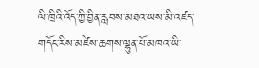ལི་ཁྲིའི་འོད་ཀྱི་བྱིན་རླབས་མཐའ་ཡས་མི་འཛད་གདོང་རིས་མཛེས་ཆགས་ལྷུན་པོ་མཁའ་ཡི་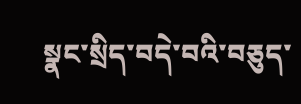སྣང་སྲིད་བདེ་བའི་བཅུད་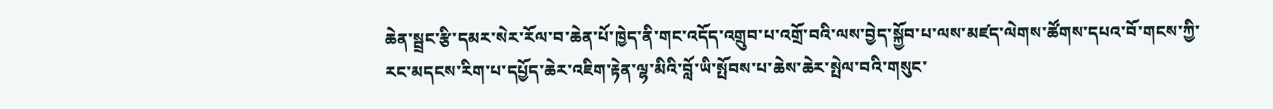ཆེན་སྦྲང་རྩི་དམར་སེར་རོལ་བ་ཆེན་པོ་ཁྱེད་ནི་གང་འདོད་འགྲུབ་པ་འགྲོ་བའི་ལས་བྱེད་སྐྱོབ་པ་ལས་མཛད་ལེགས་ཚོགས་དཔའ་བོ་གངས་ཀྱི་རང་མདངས་རིག་པ་དཔྱོད་ཆེར་འཇིག་རྟེན་ལྷ་མིའི་བློ་ཡི་སྤོབས་པ་ཆེས་ཆེར་སྤེལ་བའི་གསུང་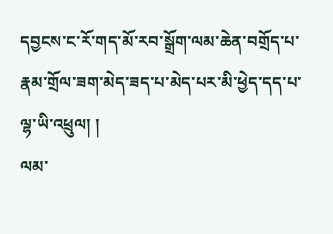དབྱངས་ང་རོ་གད་མོ་རབ་སྒྲོག་ལམ་ཆེན་བགྲོད་པ་རྣམ་གྲོལ་ཟག་མེད་ཟད་པ་མེད་པར་མི་ཕྱེད་དད་པ་ལྷ་ཡི་འཕྲུལ། །
ལམ་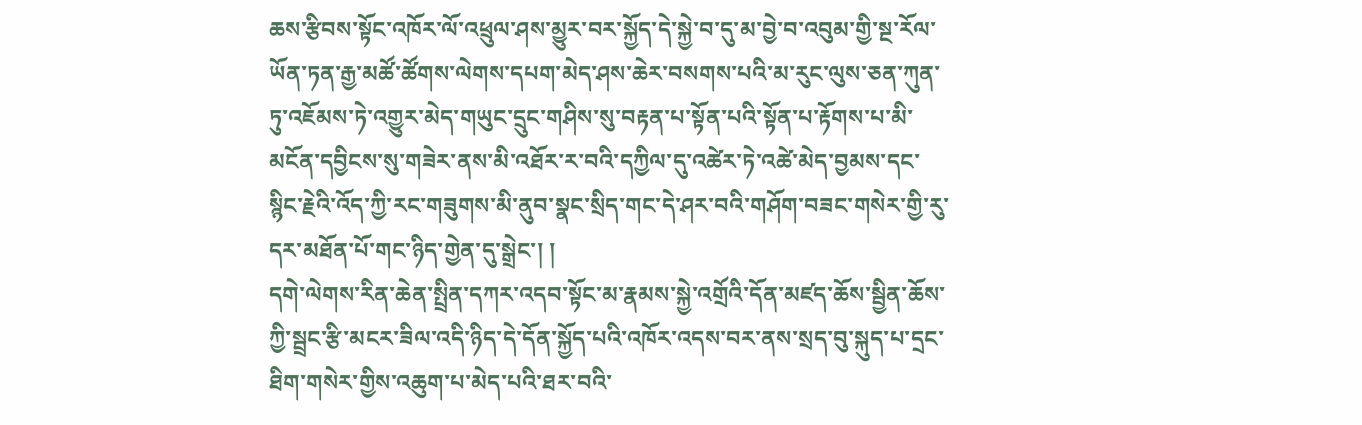ཆས་རྩིབས་སྟོང་འཁོར་ལོ་འཕྲུལ་ཤས་མྱུར་བར་སྐྱོད་དེ་སྐྱེ་བ་དུ་མ་བྱེ་བ་འབུམ་གྱི་སྔ་རོལ་ཡོན་ཏན་རྒྱ་མཚོ་ཚོགས་ལེགས་དཔག་མེད་ཤས་ཆེར་བསགས་པའི་མ་རུང་ལུས་ཅན་ཀུན་ཏུ་འཇོམས་ཏེ་འགྱུར་མེད་གཡུང་དྲུང་གཤིས་སུ་བརྟན་པ་སྟོན་པའི་སྟོན་པ་རྟོགས་པ་མི་མངོན་དབྱིངས་སུ་གཟེར་ནས་མི་འཐོར་ར་བའི་དཀྱིལ་དུ་འཚེར་ཏེ་འཚེ་མེད་བྱམས་དང་སྙིང་རྗེའི་འོད་ཀྱི་རང་གཟུགས་མི་ནུབ་སྣང་སྲིད་གང་དེ་ཤར་བའི་གཤོག་བཟང་གསེར་གྱི་རུ་དར་མཐོན་པོ་གང་ཉིད་གྱེན་དུ་སྒྲེང་། །
དགེ་ལེགས་རིན་ཆེན་སྤྲིན་དཀར་འདབ་སྟོང་མ་རྣམས་སྐྱེ་འགྲོའི་དོན་མཛད་ཆོས་སྦྱིན་ཆོས་ཀྱི་སྦྲང་རྩི་མངར་ཟིལ་འདི་ཉིད་དེ་དོན་སྐྱོད་པའི་འཁོར་འདས་བར་ནས་སྲད་བུ་སྐུད་པ་དྲང་ཐིག་གསེར་གྱིས་འཆུག་པ་མེད་པའི་ཐར་བའི་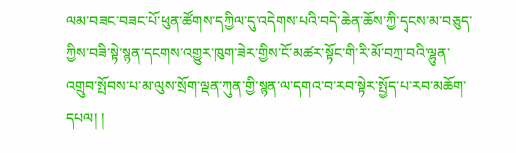ལམ་བཟང་བཟང་པོ་ཕུན་ཚོགས་དཀྱིལ་དུ་འདེགས་པའི་བདེ་ཆེན་ཆོས་ཀྱི་དྭངས་མ་བཅུད་ཀྱིས་བཟི་སྟེ་སྙན་དངགས་འགྱུར་ཁུག་ཟེར་གྱིས་ངོ་མཚར་སྟོང་གི་རི་མོ་བཀྲ་བའི་ལྷུན་འགྲུབ་སྤོབས་པ་མ་ལུས་སྲོག་ལྡན་ཀུན་གྱི་སྙན་ལ་དགའ་བ་རབ་སྟེར་སྤྱོད་པ་རབ་མཆོག་དཔལ། །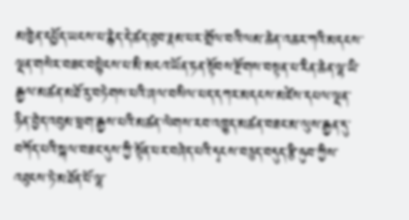མཁྱེན་དཔྱོད་ཡངས་པ་རྙེད་དེ་ཚད་ཐུབ་རྣམ་པར་གྲོལ་བའི་ལམ་ཆེན་འཆར་ཀའི་མདངས་ལྡན་གསེར་བཟང་བསྙེངས་པ་མི་མངའ་ཡོན་ཏན་སྟོབས་རྫོགས་བསྟན་པ་རིན་ཆེན་ལྷ་ཡི་རྒྱལ་མཚན་མཐོ་རུ་བཏེགས་པའི་ཞལ་བསིལ་པད་དཀར་མདངས་མཛེས་དཔལ་ལྡན་ཉིན་བྱེད་འབུམ་ཕྲག་རྒྱས་པའི་མཚན་ལེགས་རབ་འཁྱུད་མཚན་བཟང་མ་ལུས་རྒྱན་དུ་བཀོད་པའི་སྐལ་བཟང་དུས་ཀྱི་སྟོན་པར་བཞེད་པའི་དྭངས་བཅུད་བདུད་རྩི་ཧུབ་ཀྱིས་འཐུངས་ཏེ་མཐོན་པོ་ལྷ་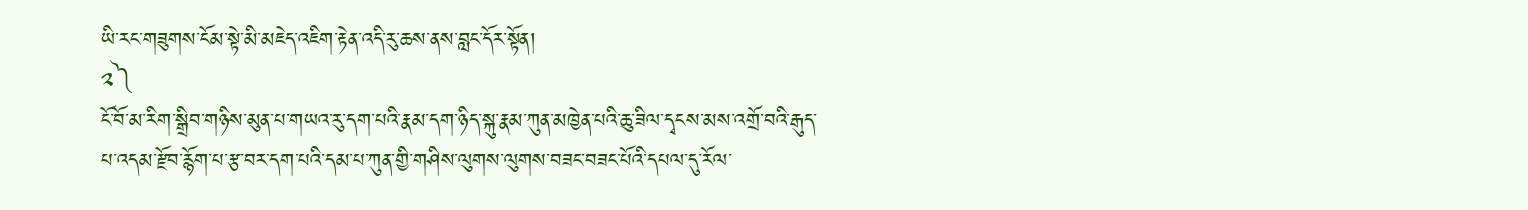ཡི་རང་གཟུགས་ངོམ་སྟེ་མི་མཇེད་འཇིག་རྟེན་འདི་རུ་ཆས་ནས་བླང་དོར་སྟོན།
༢༽
ངོ་བོ་མ་རིག་སྒྲིབ་གཉིས་མུན་པ་གཡའ་རུ་དག་པའི་རྣམ་དག་ཉིད་སྐུ་རྣམ་ཀུན་མཁྱེན་པའི་ཆུ་ཟིལ་དྭངས་མས་འགྲོ་བའི་རྒུད་པ་འདམ་རྫོབ་རྙོག་པ་རྩ་བར་དག་པའི་དམ་པ་ཀུན་གྱི་གཤིས་ལུགས་ལུགས་བཟང་བཟང་པོའི་དཔལ་དུ་རོལ་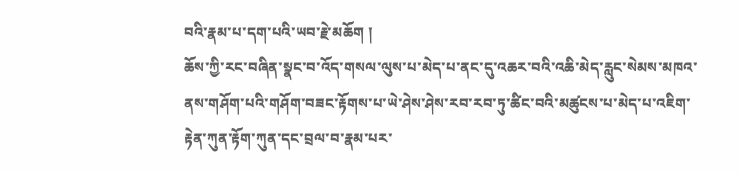བའི་རྣམ་པ་དག་པའི་ཡབ་རྗེ་མཆོག །
ཆོས་ཀྱི་རང་བཞིན་སྣང་བ་འོད་གསལ་ལུས་པ་མེད་པ་ནང་དུ་འཆར་བའི་འཆི་མེད་རླུང་སེམས་མཁའ་ནས་གཤོག་པའི་གཤོག་བཟང་རྟོགས་པ་ཡེ་ཤེས་ཤེས་རབ་རབ་ཏུ་ཚིང་བའི་མཚུངས་པ་མེད་པ་འཇིག་རྟེན་ཀུན་རྟོག་ཀུན་དང་བྲལ་བ་རྣམ་པར་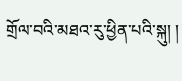གྲོལ་བའི་མཐའ་རུ་ཕྱིན་པའི་སྐུ། །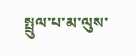སྤྲུལ་པ་མ་ལུས་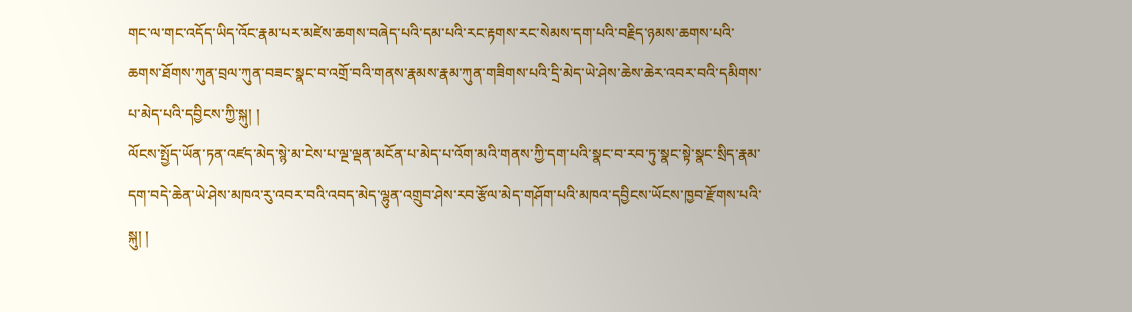གང་ལ་གང་འདོད་ཡིད་འོང་རྣམ་པར་མཛེས་ཆགས་བཞེད་པའི་དམ་པའི་རང་རྟགས་རང་སེམས་དག་པའི་བརྗིད་ཉམས་ཆགས་པའི་ཆགས་ཐོགས་ཀུན་བྲལ་ཀུན་བཟང་སྣང་བ་འགྲོ་བའི་གནས་རྣམས་རྣམ་ཀུན་གཟིགས་པའི་དྲི་མེད་ཡེ་ཤེས་ཆེས་ཆེར་འབར་བའི་དམིགས་པ་མེད་པའི་དབྱིངས་ཀྱི་སྐུ། །
ལོངས་སྤྱོད་ཡོན་ཏན་འཛད་མེད་སྙེ་མ་ངེས་པ་ལྔ་ལྡན་མངོན་པ་མེད་པ་འོག་མའི་གནས་ཀྱི་དག་པའི་སྣང་བ་རབ་ཏུ་སྣང་སྟེ་སྣང་སྲིད་རྣམ་དག་བདེ་ཆེན་ཡེ་ཤེས་མཁའ་རུ་འབར་བའི་འབད་མེད་ལྷུན་འགྲུབ་ཤེས་རབ་རྩོལ་མེད་གཤོག་པའི་མཁའ་དབྱིངས་ཡོངས་ཁྱབ་རྫོགས་པའི་སྐུ། །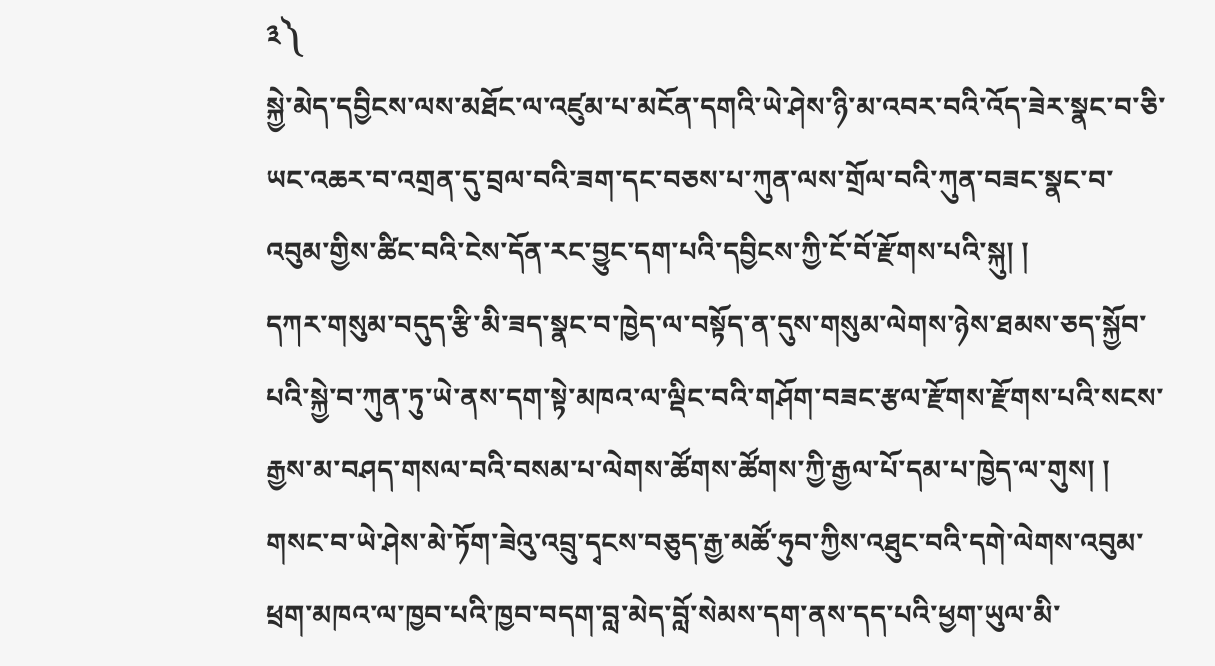༣༽
སྐྱེ་མེད་དབྱིངས་ལས་མཐོང་ལ་འཛུམ་པ་མངོན་དགའི་ཡེ་ཤེས་ཉི་མ་འབར་བའི་འོད་ཟེར་སྣང་བ་ཅི་ཡང་འཆར་བ་འགྲན་དུ་བྲལ་བའི་ཟག་དང་བཅས་པ་ཀུན་ལས་གྲོལ་བའི་ཀུན་བཟང་སྣང་བ་འབུམ་གྱིས་ཚིང་བའི་ངེས་དོན་རང་བྱུང་དག་པའི་དབྱིངས་ཀྱི་ངོ་བོ་རྫོགས་པའི་སྐུ། །
དཀར་གསུམ་བདུད་རྩི་མི་ཟད་སྣང་བ་ཁྱེད་ལ་བསྟོད་ན་དུས་གསུམ་ལེགས་ཉེས་ཐམས་ཅད་སྐྱོབ་པའི་སྐྱེ་བ་ཀུན་ཏུ་ཡེ་ནས་དག་སྟེ་མཁའ་ལ་ལྡིང་བའི་གཤོག་བཟང་རྩལ་རྫོགས་རྫོགས་པའི་སངས་རྒྱས་མ་བཤད་གསལ་བའི་བསམ་པ་ལེགས་ཚོགས་ཚོགས་ཀྱི་རྒྱལ་པོ་དམ་པ་ཁྱེད་ལ་གུས། །
གསང་བ་ཡེ་ཤེས་མེ་ཏོག་ཟེའུ་འབྲུ་དྭངས་བཅུད་རྒྱ་མཚོ་ཧུབ་ཀྱིས་འཐུང་བའི་དགེ་ལེགས་འབུམ་ཕྲག་མཁའ་ལ་ཁྱབ་པའི་ཁྱབ་བདག་བླ་མེད་བློ་སེམས་དག་ནས་དད་པའི་ཕྱག་ཡུལ་མི་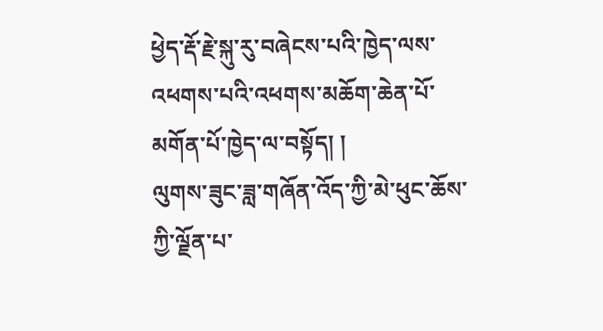ཕྱེད་རྡོ་རྗེ་སྐུ་རུ་བཞེངས་པའི་ཁྱེད་ལས་འཕགས་པའི་འཕགས་མཆོག་ཆེན་པོ་མགོན་པོ་ཁྱེད་ལ་བསྟོད། །
ལུགས་ཟུང་ཟླ་གཞོན་འོད་ཀྱི་མེ་ཕུང་ཆོས་ཀྱི་ལྗོན་པ་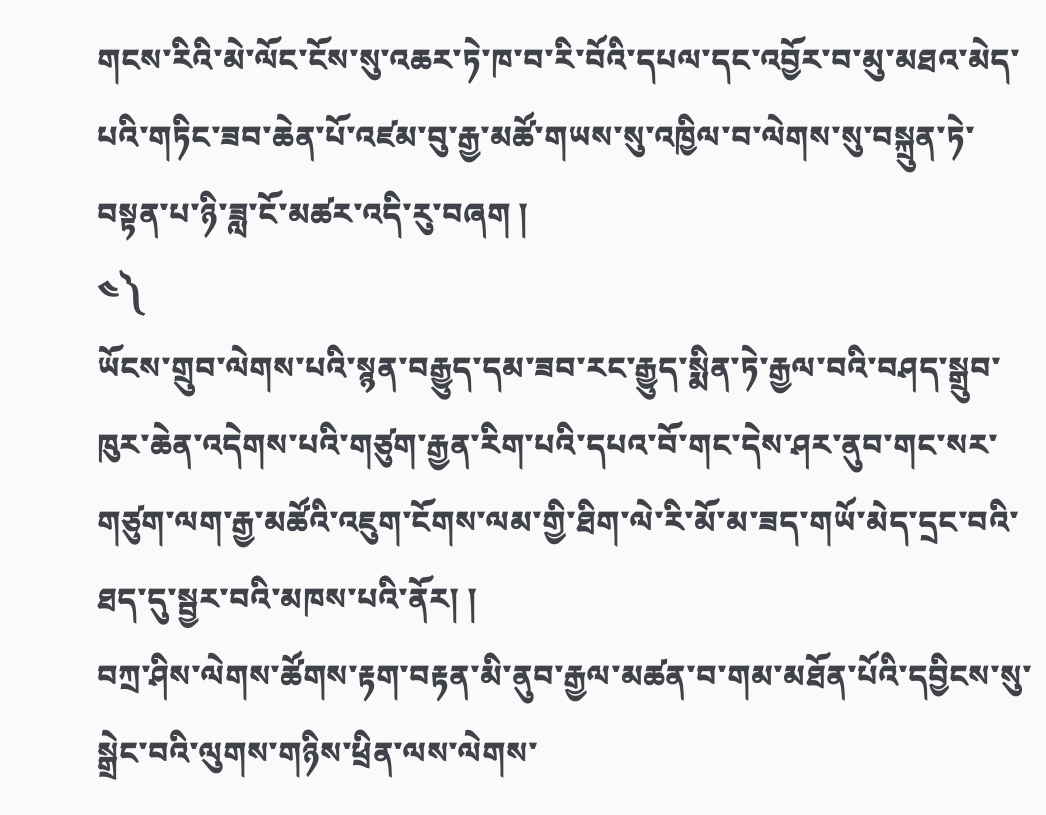གངས་རིའི་མེ་ལོང་ངོས་སུ་འཆར་ཏེ་ཁ་བ་རི་བོའི་དཔལ་དང་འབྱོར་བ་མུ་མཐའ་མེད་པའི་གཏིང་ཟབ་ཆེན་པོ་འཛམ་བུ་རྒྱ་མཚོ་གཡས་སུ་འཁྱིལ་བ་ལེགས་སུ་བསྐྲུན་ཏེ་བསྟན་པ་ཉི་ཟླ་ངོ་མཚར་འདི་རུ་བཞག །
༤༽
ཡོངས་གྲུབ་ལེགས་པའི་སྙན་བརྒྱུད་དམ་ཟབ་རང་རྒྱུད་སྨིན་ཏེ་རྒྱལ་བའི་བཤད་སྒྲུབ་ཁུར་ཆེན་འདེགས་པའི་གཙུག་རྒྱན་རིག་པའི་དཔའ་བོ་གང་དེས་ཤར་ནུབ་གང་སར་གཙུག་ལག་རྒྱ་མཚོའི་འཇུག་ངོགས་ལམ་གྱི་ཐིག་ལེ་རི་མོ་མ་ཟད་གཡོ་མེད་དྲང་བའི་ཐད་དུ་སྦྱར་བའི་མཁས་པའི་ནོར། །
བཀྲ་ཤིས་ལེགས་ཚོགས་རྟག་བརྟན་མི་ནུབ་རྒྱལ་མཚན་བ་གམ་མཐོན་པོའི་དབྱིངས་སུ་སྒྲེང་བའི་ལུགས་གཉིས་ཕྲིན་ལས་ལེགས་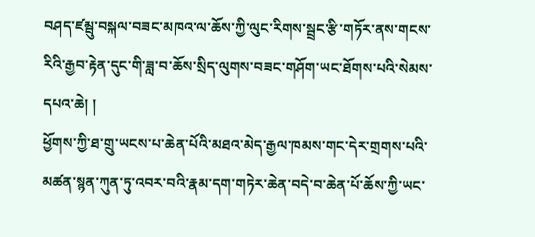བཤད་ཛམྦུ་བསྐལ་བཟང་མཁའ་ལ་ཆོས་ཀྱི་ལུང་རིགས་སྦྲང་རྩི་གཏོར་ནས་གངས་རིའི་རྒྱབ་རྟེན་དུང་གི་ཟླ་བ་ཆོས་སྲིད་ལུགས་བཟང་གཤོག་ཡང་ཐོགས་པའི་སེམས་དཔའ་ཆེ། །
ཕྱོགས་ཀྱི་ཐ་གྲུ་ཡངས་པ་ཆེན་པོའི་མཐའ་མེད་རྒྱལ་ཁམས་གང་དེར་གྲགས་པའི་མཚན་སྙན་ཀུན་ཏུ་འབར་བའི་རྣམ་དག་གཏེར་ཆེན་བདེ་བ་ཆེན་པོ་ཆོས་ཀྱི་ཡང་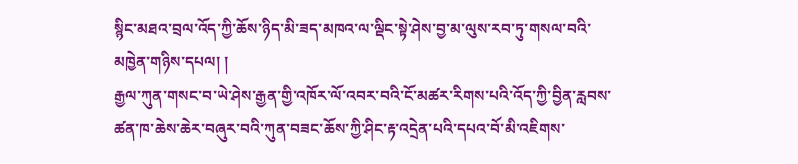སྙིང་མཐའ་བྲལ་འོད་ཀྱི་ཆོས་ཉིད་མི་ཟད་མཁའ་ལ་ལྡིང་སྟེ་ཤེས་བྱ་མ་ལུས་རབ་ཏུ་གསལ་བའི་མཁྱེན་གཉིས་དཔལ། །
རྒྱལ་ཀུན་གསང་བ་ཡེ་ཤེས་རྒྱན་གྱི་འཁོར་ལོ་འབར་བའི་ངོ་མཚར་རིགས་པའི་འོད་ཀྱི་བྱིན་རླབས་ཚན་ཁ་ཆེས་ཆེར་བཞུར་བའི་ཀུན་བཟང་ཆོས་ཀྱི་ཤིང་རྟ་འདྲེན་པའི་དཔའ་བོ་མི་འཇིགས་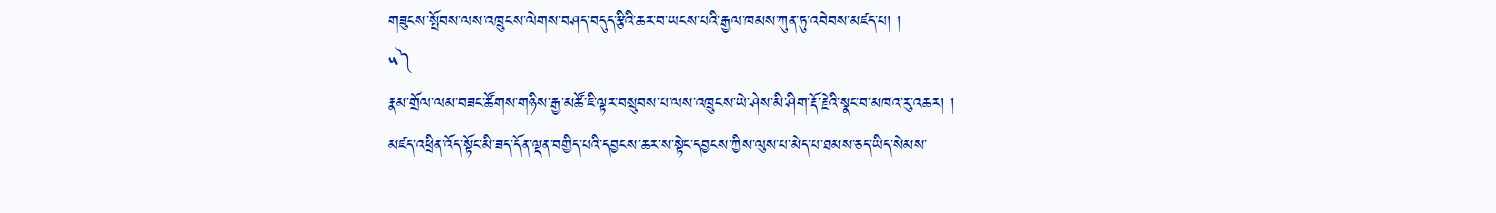གཟུངས་སྤོབས་ལས་འཁྲུངས་ལེགས་བཤད་བདུད་རྩིའི་ཆར་བ་ཡངས་པའི་རྒྱལ་ཁམས་ཀུན་ཏུ་འབེབས་མཛད་པ། །
༥༽
རྣམ་གྲོལ་ལམ་བཟང་ཚོགས་གཉིས་རྒྱ་མཚོ་ཇི་ལྟར་བསྲུབས་པ་ལས་འཁྲུངས་ཡེ་ཤེས་མི་ཤིག་རྡོ་རྗེའི་སྣང་བ་མཁའ་རུ་འཆར། །
མཛད་འཕྲིན་འོད་སྟོང་མི་ཟད་དོན་ལྡན་བགྱིད་པའི་དབྱངས་ཆར་ས་སྟེང་དབྱངས་ཀྱིས་ལུས་པ་མེད་པ་ཐམས་ཅད་ཡིད་སེམས་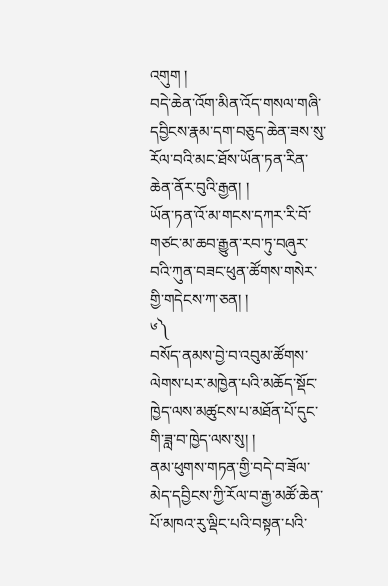འགུག །
བདེ་ཆེན་འོག་མིན་འོད་གསལ་གཞི་དབྱིངས་རྣམ་དག་བཅུད་ཆེན་ཟས་སུ་རོལ་བའི་མང་ཐོས་ཡོན་ཏན་རིན་ཆེན་ནོར་བུའི་རྒྱན། །
ཡོན་ཏན་འོ་མ་གངས་དཀར་རི་བོ་གཙང་མ་ཆབ་རྒྱུན་རབ་ཏུ་བཞུར་བའི་ཀུན་བཟང་ཕུན་ཚོགས་གསེར་གྱི་གདེངས་ཀ་ཅན། །
༦༽
བསོད་ནམས་བྱེ་བ་འབུམ་ཚོགས་ལེགས་པར་མཁྱེན་པའི་མཆོད་སྡོང་ཁྱེད་ལས་མཚུངས་པ་མཐོན་པོ་དུང་གི་ཟླ་བ་ཁྱེད་ལས་སུ། །
ནམ་ཕུགས་གཏན་གྱི་བདེ་བ་ཟོལ་མེད་དབྱིངས་ཀྱི་རོལ་བ་རྒྱ་མཚོ་ཆེན་པོ་མཁའ་རུ་ལྡིང་པའི་བསྟན་པའི་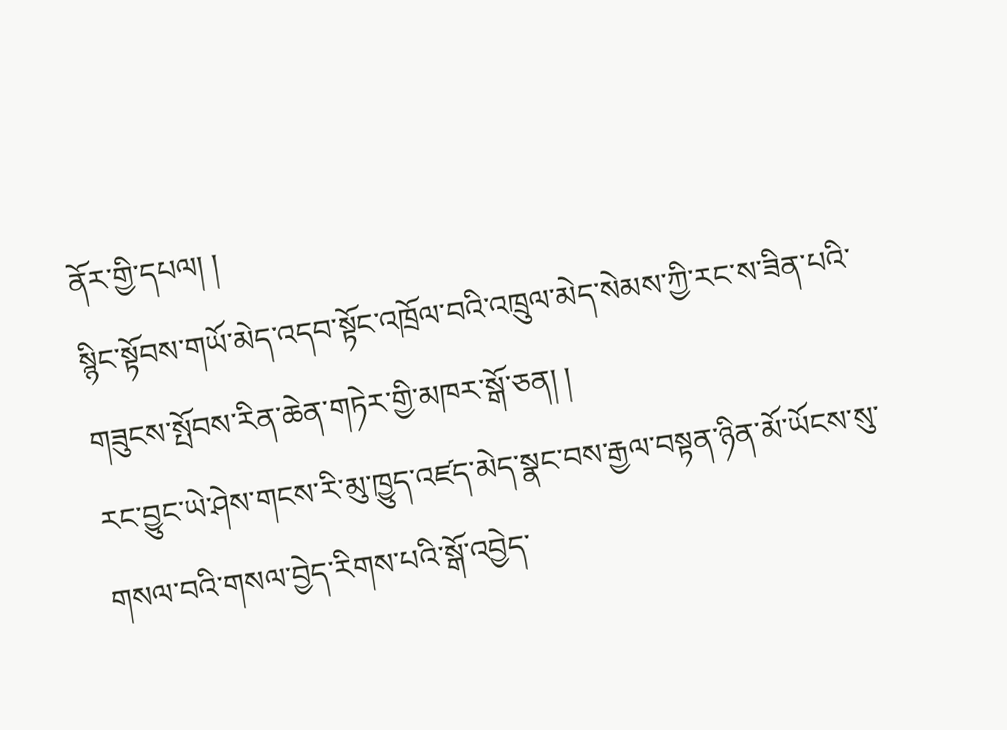ནོར་གྱི་དཔལ། །
སྙིང་སྟོབས་གཡོ་མེད་འདབ་སྟོང་འཁྲོལ་བའི་འཁྲུལ་མེད་སེམས་ཀྱི་རང་ས་ཟིན་པའི་གཟུངས་སྤོབས་རིན་ཆེན་གཏེར་གྱི་མཁར་སྒོ་ཅན། །
རང་བྱུང་ཡེ་ཤེས་གངས་རི་མུ་ཁྱུད་འཛད་མེད་སྣང་བས་རྒྱལ་བསྟན་ཉིན་མོ་ཡོངས་སུ་གསལ་བའི་གསལ་བྱེད་རིགས་པའི་སྒོ་འབྱེད་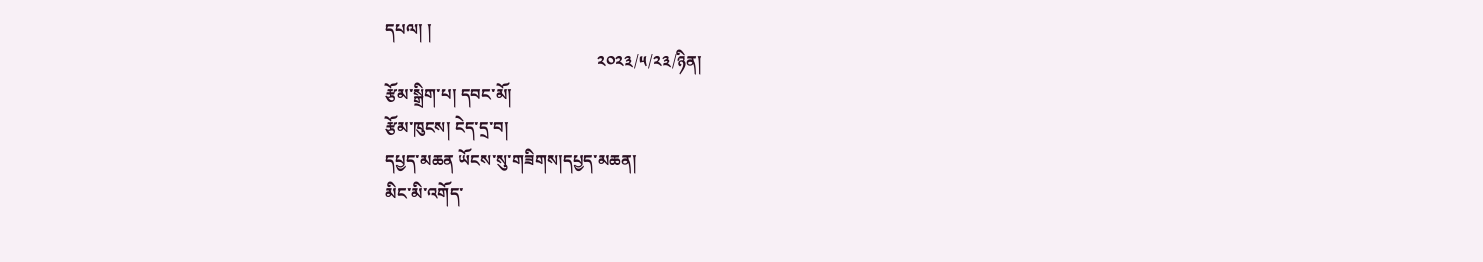དཔལ། །
                                                   ༢༠༢༣/༥/༢༣/ཉིན།
རྩོམ་སྒྲིག་པ། དབང་མོ།
རྩོམ་ཁུངས། ངེད་དྲ་བ།
དཔྱད་མཆན ཡོངས་སུ་གཟིགས།དཔྱད་མཆན།
མིང་མི་འགོད་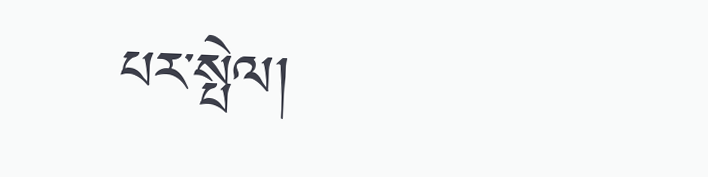པར་སྤེལ།